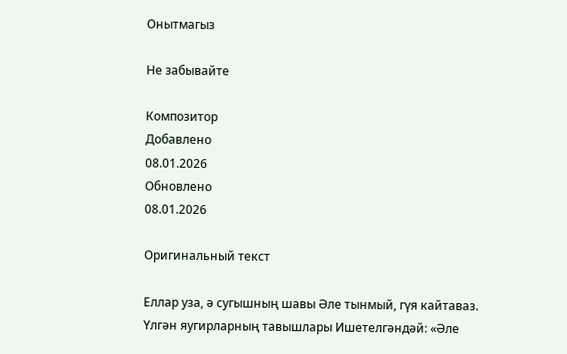Онытмагыз

Не забывайте

Композитор
Добавлено
08.01.2026
Обновлено
08.01.2026

Оригинальный текст

Еллар уза, ә сугышның шавы Әле тынмый, гүя кайтаваз. Үлгән яугирларның тавышлары Ишетелгәндәй: «Әле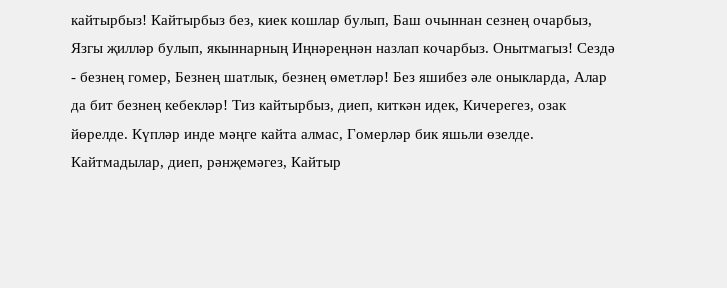кайтырбыз! Кайтырбыз без, киек кошлар булып, Баш очыннан сезнең очарбыз, Язгы җилләр булып, якыннарның Иңнәреңнән назлап кочарбыз. Онытмагыз! Сездә - безнең гомер, Безнең шатлык, безнең өметләр! Без яшибез әле оныкларда, Алар да бит безнең кебекләр! Тиз кайтырбыз, диеп, киткән идек, Кичерегез, озак йөрелде. Күпләр инде мәңге кайта алмас, Гомерләр бик яшьли өзелде. Кайтмадылар, диеп, рәнҗемәгез, Кайтыр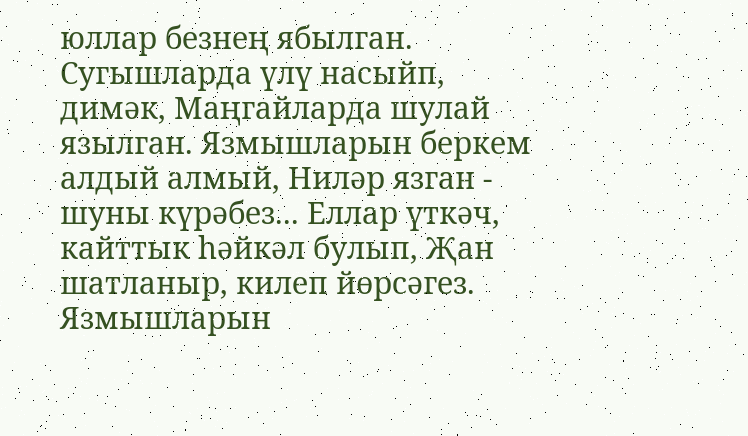юллар безнең ябылган. Сугышларда үлү насыйп, димәк, Маңгайларда шулай язылган. Язмышларын беркем алдый алмый, Ниләр язган - шуны күрәбез... Еллар үткәч, кайттык һәйкәл булып, Җан шатланыр, килеп йөрсәгез. Язмышларын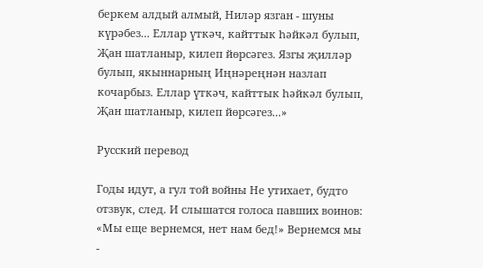беркем алдый алмый, Ниләр язган - шуны күрәбез... Еллар үткәч, кайттык һәйкәл булып, Җан шатланыр, килеп йөрсәгез. Язгы җилләр булып, якыннарның Иңнәреңнән назлап кочарбыз. Еллар үткәч, кайттык һәйкәл булып, Җан шатланыр, килеп йөрсәгез...»

Русский перевод

Годы идут, а гул той войны Не утихает, будто отзвук, след. И слышатся голоса павших воинов: «Мы еще вернемся, нет нам бед!» Вернемся мы -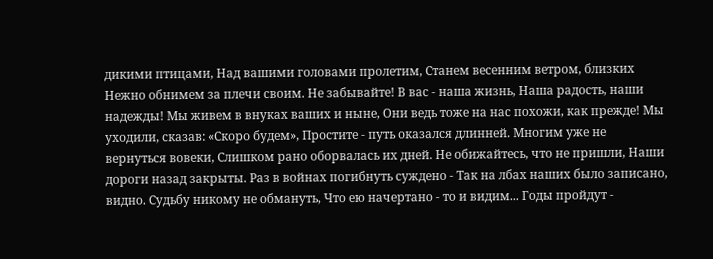дикими птицами, Над вашими головами пролетим, Станем весенним ветром, близких Нежно обнимем за плечи своим. Не забывайте! В вас - наша жизнь, Наша радость, наши надежды! Мы живем в внуках ваших и ныне, Они ведь тоже на нас похожи, как прежде! Мы уходили, сказав: «Скоро будем», Простите - путь оказался длинней. Многим уже не вернуться вовеки, Слишком рано оборвалась их дней. Не обижайтесь, что не пришли, Наши дороги назад закрыты. Раз в войнах погибнуть суждено - Так на лбах наших было записано, видно. Судьбу никому не обмануть, Что ею начертано - то и видим... Годы пройдут -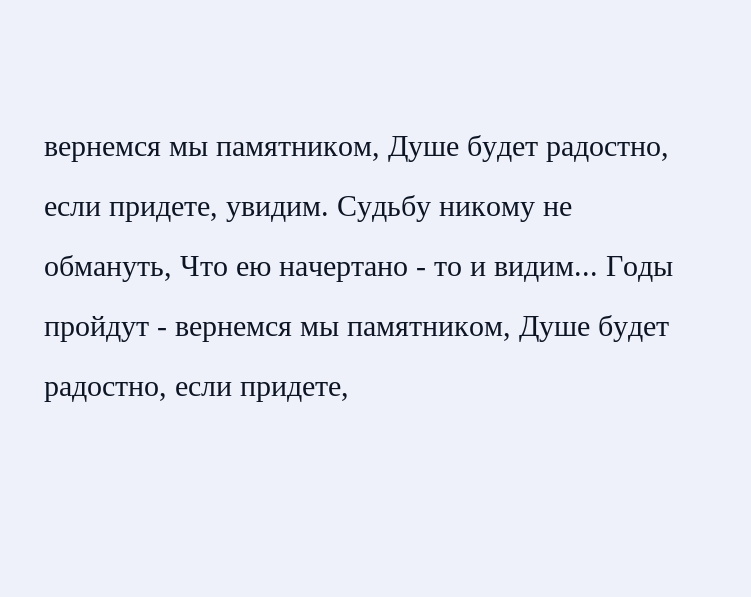вернемся мы памятником, Душе будет радостно, если придете, увидим. Судьбу никому не обмануть, Что ею начертано - то и видим... Годы пройдут - вернемся мы памятником, Душе будет радостно, если придете,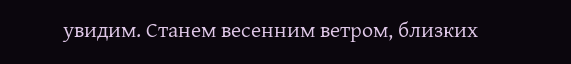увидим. Станем весенним ветром, близких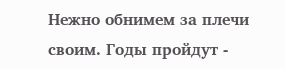Нежно обнимем за плечи своим. Годы пройдут -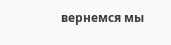вернемся мы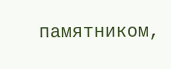памятником,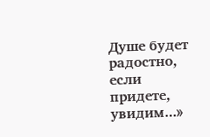Душе будет радостно, если придете, увидим...»